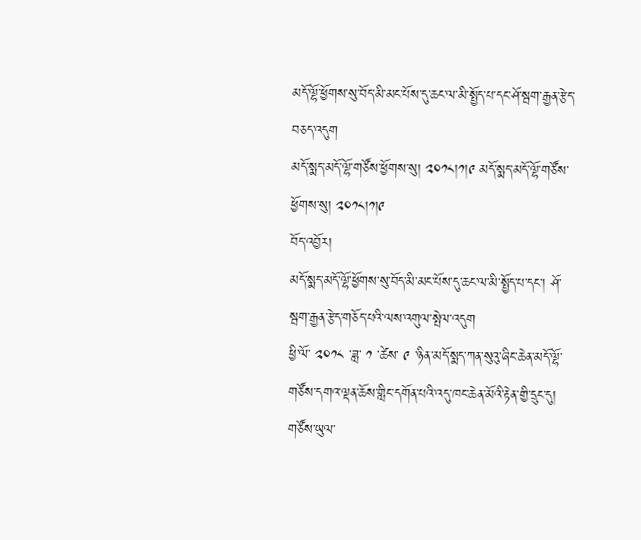མདོ་ལྷོ་ཕྱོགས་སུ་བོད་མི་མང་པོས་དུ་ཆང་ལ་མི་སྤྱོད་པ་དང་ཤོ་སྦག་རྒྱན་རྩེད་བཅད་འདུག
མདོ་སྨད་མདོ་ལྷོ་གཙོས་ཕྱོགས་སུ། ༢༠༡༨།༡།༩ མདོ་སྨད་མདོ་ལྷོ་གཙོས་ཕྱོགས་སུ། ༢༠༡༨།༡།༩
བོད་འབྱོར།
མདོ་སྨད་མདོ་ལྷོ་ཕྱོགས་སུ་བོད་མི་མང་པོས་དུ་ཆང་ལ་མི་སྤྱོད་པ་དང་། ཤོ་སྦག་རྒྱན་རྩེད་གཅོད་པའི་ལས་འགུལ་སྤེལ་འདུག
ཕྱི་ལོ་ ༢༠༡༨ ་ཟླ་ ༡ ་ཚེས་ ༩ ་ཉིན་མདོ་སྨད་ཀན་སུའུ་ཞིང་ཆེན་མདོ་ལྷོ་གཙོས་དགའ་ལྡན་ཆོས་གླིང་དགོན་པའི་འདུ་ཁང་ཆེན་མོའི་རྟེན་གྱི་དྲུང་དུ།  གཙོས་ཡུལ་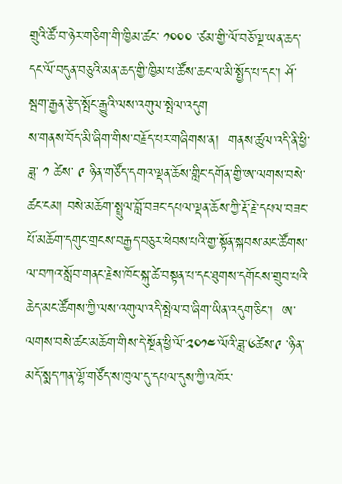གྲུའི་ཚོ་བ་ཉེར་གཅིག་གི་ཁྱིམ་ཚང་ ༡༠༠༠ ་ཙམ་གྱི་ལོ་བཅོ་ལྔ་ཡན་ཆད་དང་ལོ་བདུན་བཅུའི་མན་ཆད་གྱི་ཁྱིམ་པ་ཚོས་ཆང་ལ་མི་སྤྱོད་པ་དང་། ཤོ་སྦག་རྒྱན་རྩེད་སྤོང་རྒྱུའི་ལས་འགུལ་སྤེལ་འདུག
ས་གནས་བོད་མི་ཞིག་གིས་བརྗོད་པར་གཞིགས་ན།  གནས་ཚུལ་འདི་ནི་ཕྱི་ཟླ་ ༡ ཚེས་ ༩ ཉིན་གཙོད་དགའ་ལྡན་ཆོས་གླིང་དགོན་གྱི་ཨ་ལགས་བསེ་ཚང་ངམ། བསེ་མཆོག་སྤྲུལ་བློ་བཟང་དཔལ་ལྡན་ཆོས་ཀྱི་རྡོ་རྗེ་དཔལ་བཟང་པོ་མཆོག་དགུང་གྲངས་བརྒྱད་བཅུར་ཕེབས་པའི་གྱ་སྟོན་སྐབས་མང་ཚོགས་ལ་བཀའ་སློབ་གནང་རྗེས་ཁོང་སྐུ་ཚེ་བསྟན་པ་དང་ཐུགས་དགོངས་གྲུབ་པའི་ཆེད་མང་ཚོགས་ཀྱི་ལས་འགུལ་འདི་སྤེལ་བ་ཞིག་ཡིན་འདུག་ཅིང་།  ཨ་ལགས་བསེ་ཚང་མཆོག་གིས་དེ་སྔོན་ཕྱི་ལོ་༢༠༡༤་ལོའི་ཟླ་༦ཚེས་༩ ་ཉིན་མདོ་སྨད་ཀན་ལྷོ་གཙོད་ས་ཁུལ་དུ་དཔལ་དུས་ཀྱི་འཁོར་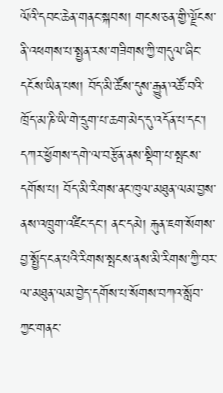ལོའི་དབང་ཆེན་གནང་སྐབས། གངས་ཅན་གྱི་ལྗོངས་ནི་འཕགས་པ་སྤྱན་རས་གཟིགས་ཀྱི་གདུལ་ཞིང་དངོས་ཡིན་པས། བོད་མི་ཚོས་དུས་རྒྱུན་འཚོ་བའི་ཁྲོད་མ་ཎི་ཡི་གེ་དྲུག་པ་ཆག་མེད་དུ་འདོན་པ་དང་།  དཀར་ཕྱོགས་དགེ་ལ་བརྩོན་ནས་སྡིག་པ་སྤངས་དགོས་པ། བོད་མི་རིགས་ནང་ཁུལ་མཐུན་ལམ་བྱས་ནས་འཁྲུག་འཛིང་དང་། ནང་དམེ། རྐུན་ཇག་སོགས་བྱ་སྤྱོད་ངན་པའི་རིགས་སྤངས་ནས་མི་རིགས་ཀྱི་བར་ལ་མཐུན་ལམ་བྱེད་དགོས་པ་སོགས་བཀའ་སློབ་ཀྱང་གནང་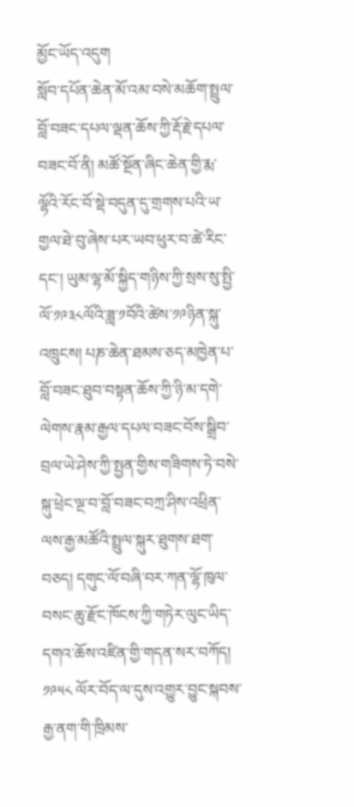མྱོང་ཡོད་འདུག
སློབ་དཔོན་ཆེན་མོ་འམ་བསེ་མཆོག་སྤྲུལ་བློ་བཟང་དཔལ་ལྡན་ཆོས་ཀྱི་རྡོ་རྗེ་དཔལ་བཟང་བོ་ནི། མཚོ་སྔོན་ཞིང་ཆེན་གྱི་རྨ་ལྷོའི་རོང་བོ་སྡེ་བདུན་དུ་གྲགས་པའི་ཡ་གྱལ་ཐེ་བུ་ཞེས་པར་ཡབ་ཕུར་བ་ཚེ་རིང་དང་། ཡུམ་ལྷ་མོ་སྐྱིད་གཉིས་ཀྱི་སྲས་སུ་སྤྱི་ལོ་༡༩༣༨ལོའི་ཟླ་༡བོའི་ཚེས་༡༩ཉིན་སྐུ་འཁྲུངས། པཎ་ཆེན་ཐམས་ཅད་མཁྱེན་པ་བློ་བཟང་ཐུབ་བསྟན་ཆོས་ཀྱི་ཉི་མ་དགེ་ལེགས་རྣམ་རྒྱལ་དཔལ་བཟང་བོས་སྒྲིབ་བྲལ་ཡེ་ཤེས་ཀྱི་སྤྱན་གྱིས་གཟིགས་ཏེ་བསེ་སྐུ་ཕྲེང་ལྔ་བ་བློ་བཟང་བཀྲ་ཤིས་འཕྲིན་ལས་རྒྱ་མཚོའི་སྤྲུལ་སྐུར་ཐུགས་ཐག་བཅད། དགུང་ལོ་བཞི་བར་ཀན་ལྷོ་ཁུལ་བསང་ཆུ་རྫོང་ཁོངས་ཀྱི་གཏེར་ལུང་ཡིད་དགའ་ཆོས་འཛིན་གྱི་གདན་སར་བཀོད། ༡༩༥༨ ལོར་བོད་ལ་དུས་འགྱུར་བྱུང་སྐབས་རྒྱ་ནག་གི་ཁྲིམས་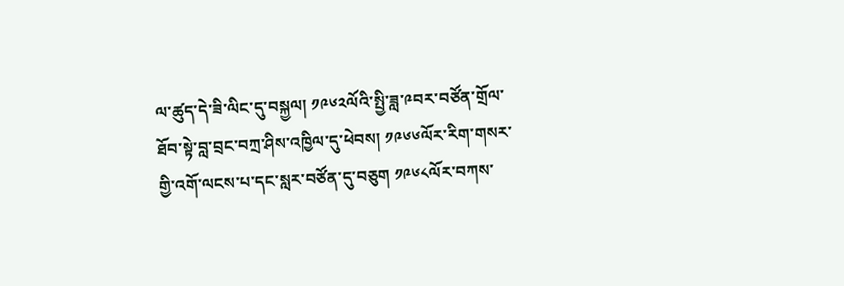ལ་ཚུད་དེ་ཟི་ལིང་དུ་བསྐྱལ། ༡༩༦༢ལོའི་སྤྱི་ཟླ་༩བར་བཙོན་གྲོལ་ཐོབ་སྟེ་བླ་བྲང་བཀྲ་ཤིས་འཁྱིལ་དུ་ཕེབས། ༡༩༦༦ལོར་རིག་གསར་གྱི་འགོ་ལངས་པ་དང་སླར་བཙོན་དུ་བཅུག ༡༩༦༨ལོར་བཀས་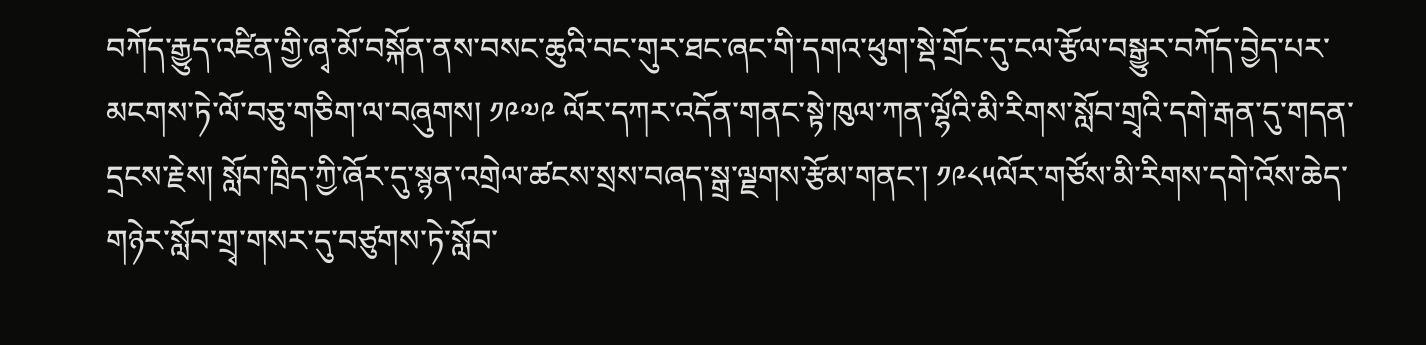བཀོད་རྒྱུད་འཛིན་གྱི་ཞྭ་མོ་བསྐོན་ནས་བསང་ཆུའི་བང་གུར་ཐང་ཞང་གི་དགའ་ཕུག་སྡེ་གྲོང་དུ་ངལ་རྩོལ་བསྒྱུར་བཀོད་བྱེད་པར་མངགས་ཏེ་ལོ་བཅུ་གཅིག་ལ་བཞུགས། ༡༩༧༩ ལོར་དཀར་འདོན་གནང་སྟེ་ཁུལ་ཀན་ལྷོའི་མི་རིགས་སློབ་གྲྭའི་དགེ་རྒན་དུ་གདན་དྲངས་རྗེས། སློབ་ཁྲིད་ཀྱི་ཞོར་དུ་སྙན་འགྲེལ་ཚངས་སྲས་བཞད་སྒྲ་ལྗགས་རྩོམ་གནང་། ༡༩༨༥ལོར་གཙོས་མི་རིགས་དགེ་འོས་ཆེད་གཉེར་སློབ་གྲྭ་གསར་དུ་བཙུགས་ཏེ་སློབ་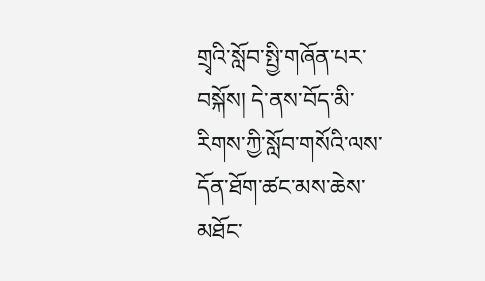གྲྭའི་སློབ་སྤྱི་གཞོན་པར་བསྐོས། དེ་ནས་བོད་མི་རིགས་ཀྱི་སློབ་གསོའི་ལས་དོན་ཐོག་ཚང་མས་ཆེས་མཐོང་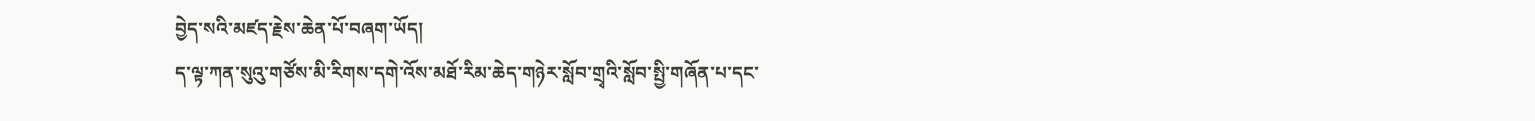བྱེད་སའི་མཛད་རྗེས་ཆེན་པོ་བཞག་ཡོད།
ད་ལྟ་ཀན་སུའུ་གཙོས་མི་རིགས་དགེ་འོས་མཐོ་རིམ་ཆེད་གཉེར་སློབ་གྲྭའི་སློབ་སྤྱི་གཞོན་པ་དང་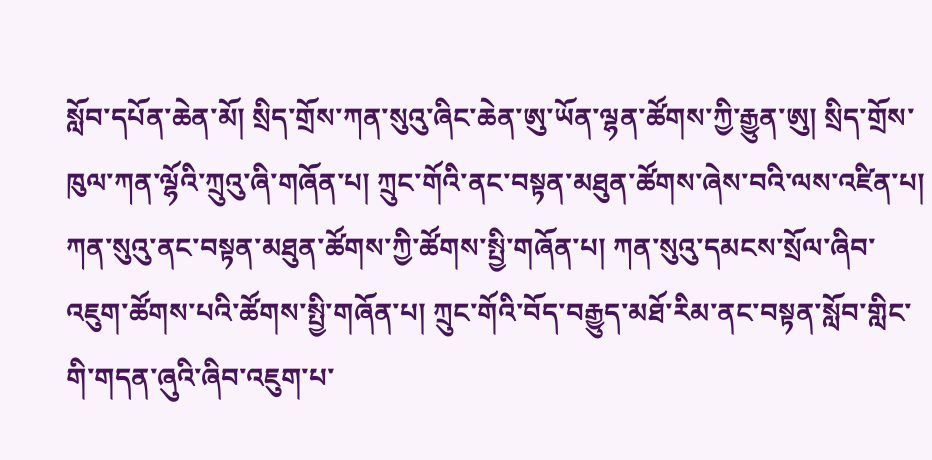སློབ་དཔོན་ཆེན་མོ། སྲིད་གྲོས་ཀན་སུའུ་ཞིང་ཆེན་ཨུ་ཡོན་ལྷན་ཚོགས་ཀྱི་རྒྱུན་ཨུ། སྲིད་གྲོས་ཁུལ་ཀན་ལྷོའི་ཀྲུའུ་ཞི་གཞོན་པ། ཀྲུང་གོའི་ནང་བསྟན་མཐུན་ཚོགས་ཞེས་བའི་ལས་འཛིན་པ། ཀན་སུའུ་ནང་བསྟན་མཐུན་ཚོགས་ཀྱི་ཚོགས་སྤྱི་གཞོན་པ། ཀན་སུའུ་དམངས་སྲོལ་ཞིབ་འཇུག་ཚོགས་པའི་ཚོགས་སྤྱི་གཞོན་པ། ཀྲུང་གོའི་བོད་བརྒྱུད་མཐོ་རིམ་ནང་བསྟན་སློབ་གླིང་གི་གདན་ཞུའི་ཞིབ་འཇུག་པ་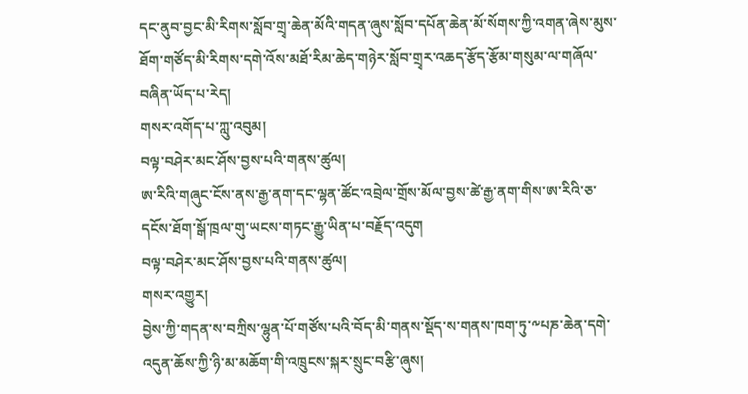དང་ནུབ་བྱང་མི་རིགས་སློབ་གྲྭ་ཆེན་མོའི་གདན་ཞུས་སློབ་དཔོན་ཆེན་མོ་སོགས་ཀྱི་འགན་ཞེས་མུས་ཐོག་གཙོད་མི་རིགས་དགེ་འོས་མཐོ་རིམ་ཆེད་གཉེར་སློབ་གྲྭར་འཆད་རྩོད་རྩོམ་གསུམ་ལ་གཞོལ་བཞིན་ཡོད་པ་རེད།
གསར་འགོད་པ་ཀླུ་འབུམ།
བལྟ་བཤེར་མང་ཤོས་བྱས་པའི་གནས་ཚུལ།
ཨ་རིའི་གཞུང་ངོས་ནས་རྒྱ་ནག་དང་ལྷན་ཚོང་འབྲེལ་གྲོས་མོལ་བྱས་ཚེ་རྒྱ་ནག་གིས་ཨ་རིའི་ཅ་དངོས་ཐོག་སྒོ་ཁྲལ་གུ་ཡངས་གཏང་རྒྱུ་ཡིན་པ་བརྗོད་འདུག
བལྟ་བཤེར་མང་ཤོས་བྱས་པའི་གནས་ཚུལ།
གསར་འགྱུར།
བྱེས་ཀྱི་གདན་ས་བཀྲིས་ལྷུན་པོ་གཙོས་པའི་བོད་མི་གནས་སྡོད་ས་གནས་ཁག་ཏུ་༸པཎ་ཆེན་དགེ་འདུན་ཆོས་ཀྱི་ཉི་མ་མཆོག་གི་འཁྲུངས་སྐར་སྲུང་བརྩི་ཞུས།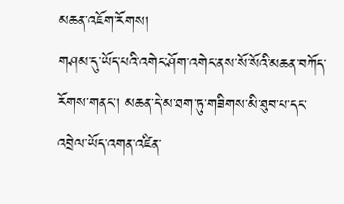མཆན་འཇོག་རོགས།
གཤམ་དུ་ཡོད་པའི་འགེང་ཤོག་འགེང་ནས་སོ་སོའི་མཆན་བཀོད་རོགས་གནང་། མཆན་དེ་མ་ཐག་ཏུ་གཟིགས་མི་ཐུབ་པ་དང་འབྲེལ་ཡོད་འགན་འཛིན་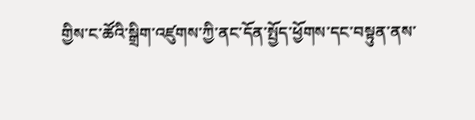གྱིས་ང་ཚོའི་སྒྲིག་འཛུགས་ཀྱི་ནང་དོན་སྤྱོད་ཕྱོགས་དང་བསྟུན་ནས་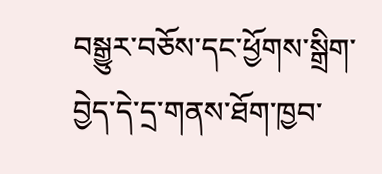བསྒྱུར་བཅོས་དང་ཕྱོགས་སྒྲིག་བྱེད་དེ་དྲ་གནས་ཐོག་ཁྱབ་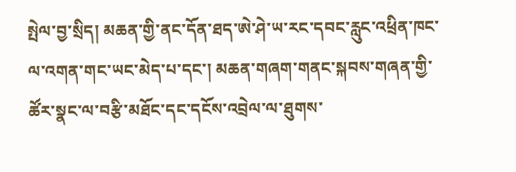སྤེལ་བྱ་སྲིད། མཆན་གྱི་ནང་དོན་ཐད་ཨེ་ཤེ་ཡ་རང་དབང་རླུང་འཕྲིན་ཁང་ལ་འགན་གང་ཡང་མེད་པ་དང་། མཆན་གཞག་གནང་སྐབས་གཞན་གྱི་ཚོར་སྣང་ལ་བརྩི་མཐོང་དང་དངོས་འབྲེལ་ལ་ཐུགས་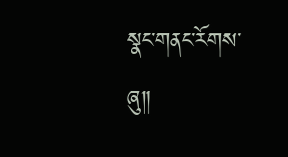སྣང་གནང་རོགས་ཞུ༎